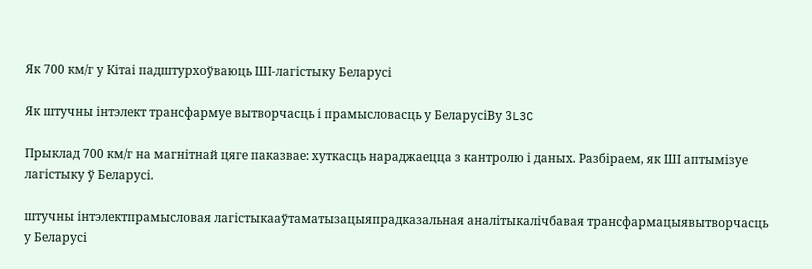Як 700 км/г у Кітаі падштурхоўваюць ШІ-лагістыку Беларусі

Як штучны інтэлект трансфармуе вытворчасць і прамысловасць у БеларусіBy 3L3C

Прыклад 700 км/г на магнітнай цяге паказвае: хуткасць нараджаецца з кантролю і даных. Разбіраем, як ШІ аптымізуе лагістыку ў Беларусі.

штучны інтэлектпрамысловая лагістыкааўтаматызацыяпрадказальная аналітыкалічбавая трансфармацыявытворчасць у Беларусі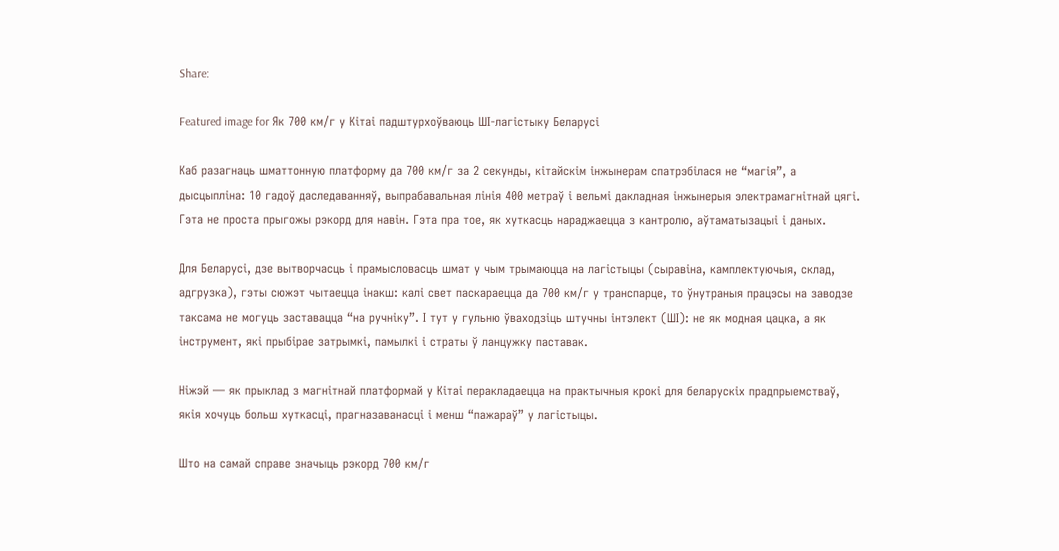Share:

Featured image for Як 700 км/г у Кітаі падштурхоўваюць ШІ-лагістыку Беларусі

Каб разагнаць шматтонную платформу да 700 км/г за 2 секунды, кітайскім інжынерам спатрэбілася не “магія”, а дысцыпліна: 10 гадоў даследаванняў, выпрабавальная лінія 400 метраў і вельмі дакладная інжынерыя электрамагнітнай цягі. Гэта не проста прыгожы рэкорд для навін. Гэта пра тое, як хуткасць нараджаецца з кантролю, аўтаматызацыі і даных.

Для Беларусі, дзе вытворчасць і прамысловасць шмат у чым трымаюцца на лагістыцы (сыравіна, камплектуючыя, склад, адгрузка), гэты сюжэт чытаецца інакш: калі свет паскараецца да 700 км/г у транспарце, то ўнутраныя працэсы на заводзе таксама не могуць заставацца “на ручніку”. І тут у гульню ўваходзіць штучны інтэлект (ШІ): не як модная цацка, а як інструмент, які прыбірае затрымкі, памылкі і страты ў ланцужку паставак.

Ніжэй — як прыклад з магнітнай платформай у Кітаі перакладаецца на практычныя крокі для беларускіх прадпрыемстваў, якія хочуць больш хуткасці, прагназаванасці і менш “пажараў” у лагістыцы.

Што на самай справе значыць рэкорд 700 км/г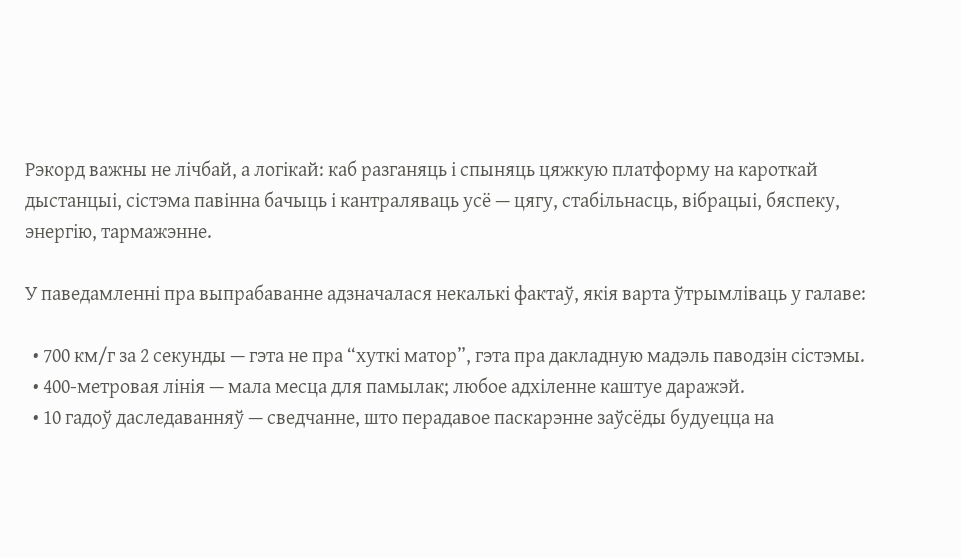Рэкорд важны не лічбай, а логікай: каб разганяць і спыняць цяжкую платформу на кароткай дыстанцыі, сістэма павінна бачыць і кантраляваць усё — цягу, стабільнасць, вібрацыі, бяспеку, энергію, тармажэнне.

У паведамленні пра выпрабаванне адзначалася некалькі фактаў, якія варта ўтрымліваць у галаве:

  • 700 км/г за 2 секунды — гэта не пра “хуткі матор”, гэта пра дакладную мадэль паводзін сістэмы.
  • 400-метровая лінія — мала месца для памылак; любое адхіленне каштуе даражэй.
  • 10 гадоў даследаванняў — сведчанне, што перадавое паскарэнне заўсёды будуецца на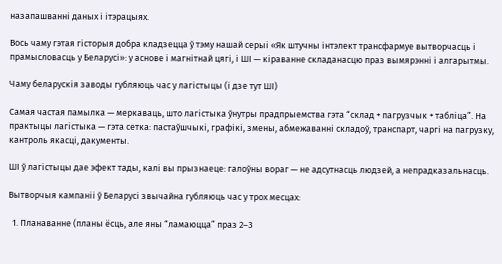назапашванні даных і ітэрацыях.

Вось чаму гэтая гісторыя добра кладзецца ў тэму нашай серыі «Як штучны інтэлект трансфармуе вытворчасць і прамысловасць у Беларусі»: у аснове і магнітнай цягі, і ШІ — кіраванне складанасцю праз вымярэнні і алгарытмы.

Чаму беларускія заводы губляюць час у лагістыцы (і дзе тут ШІ)

Самая частая памылка — меркаваць, што лагістыка ўнутры прадпрыемства гэта “склад + пагрузчык + табліца”. На практыцы лагістыка — гэта сетка: пастаўшчыкі, графікі, змены, абмежаванні складоў, транспарт, чаргі на пагрузку, кантроль якасці, дакументы.

ШІ ў лагістыцы дае эфект тады, калі вы прызнаеце: галоўны вораг — не адсутнасць людзей, а непрадказальнасць.

Вытворчыя кампаніі ў Беларусі звычайна губляюць час у трох месцах:

  1. Планаванне (планы ёсць, але яны “ламаюцца” праз 2–3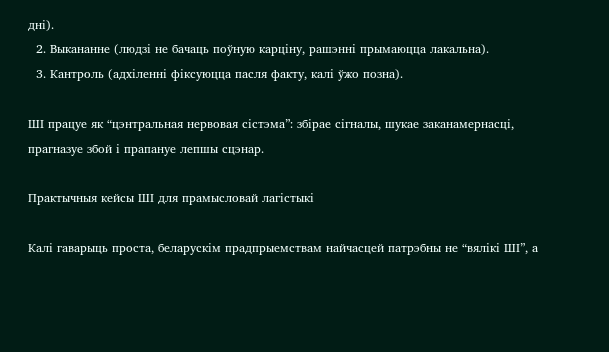дні).
  2. Выкананне (людзі не бачаць поўную карціну, рашэнні прымаюцца лакальна).
  3. Кантроль (адхіленні фіксуюцца пасля факту, калі ўжо позна).

ШІ працуе як “цэнтральная нервовая сістэма”: збірае сігналы, шукае заканамернасці, прагназуе збой і прапануе лепшы сцэнар.

Практычныя кейсы ШІ для прамысловай лагістыкі

Калі гаварыць проста, беларускім прадпрыемствам найчасцей патрэбны не “вялікі ШІ”, а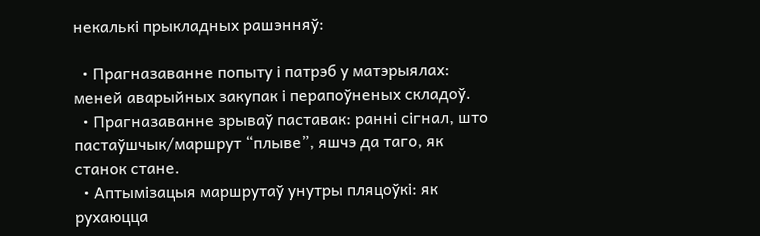некалькі прыкладных рашэнняў:

  • Прагназаванне попыту і патрэб у матэрыялах: меней аварыйных закупак і перапоўненых складоў.
  • Прагназаванне зрываў паставак: ранні сігнал, што пастаўшчык/маршрут “плыве”, яшчэ да таго, як станок стане.
  • Аптымізацыя маршрутаў унутры пляцоўкі: як рухаюцца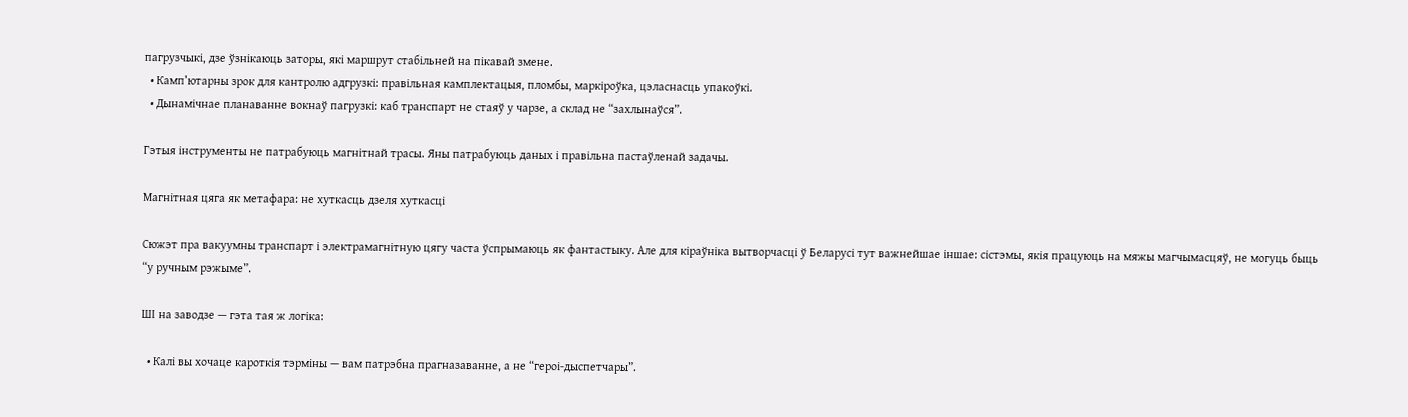пагрузчыкі, дзе ўзнікаюць заторы, які маршрут стабільней на пікавай змене.
  • Камп’ютарны зрок для кантролю адгрузкі: правільная камплектацыя, пломбы, маркіроўка, цэласнасць упакоўкі.
  • Дынамічнае планаванне вокнаў пагрузкі: каб транспарт не стаяў у чарзе, а склад не “захлынаўся”.

Гэтыя інструменты не патрабуюць магнітнай трасы. Яны патрабуюць даных і правільна пастаўленай задачы.

Магнітная цяга як метафара: не хуткасць дзеля хуткасці

Сюжэт пра вакуумны транспарт і электрамагнітную цягу часта ўспрымаюць як фантастыку. Але для кіраўніка вытворчасці ў Беларусі тут важнейшае іншае: сістэмы, якія працуюць на мяжы магчымасцяў, не могуць быць “у ручным рэжыме”.

ШІ на заводзе — гэта тая ж логіка:

  • Калі вы хочаце кароткія тэрміны — вам патрэбна прагназаванне, а не “героі-дыспетчары”.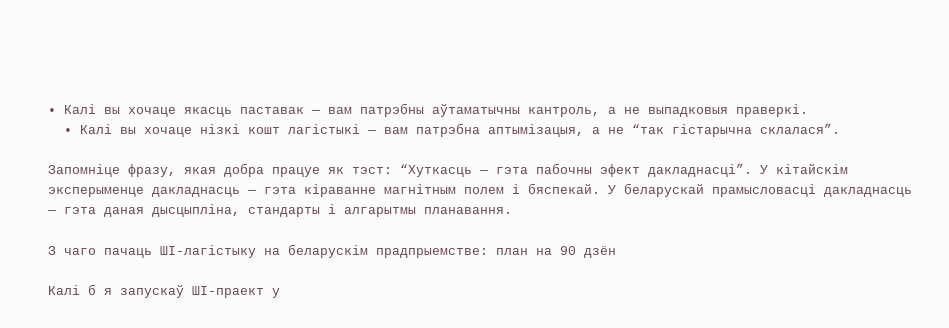• Калі вы хочаце якасць паставак — вам патрэбны аўтаматычны кантроль, а не выпадковыя праверкі.
  • Калі вы хочаце нізкі кошт лагістыкі — вам патрэбна аптымізацыя, а не “так гістарычна склалася”.

Запомніце фразу, якая добра працуе як тэст: “Хуткасць — гэта пабочны эфект дакладнасці”. У кітайскім эксперыменце дакладнасць — гэта кіраванне магнітным полем і бяспекай. У беларускай прамысловасці дакладнасць — гэта даная дысцыпліна, стандарты і алгарытмы планавання.

З чаго пачаць ШІ-лагістыку на беларускім прадпрыемстве: план на 90 дзён

Калі б я запускаў ШІ-праект у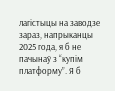лагістыцы на заводзе зараз, напрыканцы 2025 года, я б не пачынаў з “купім платформу”. Я б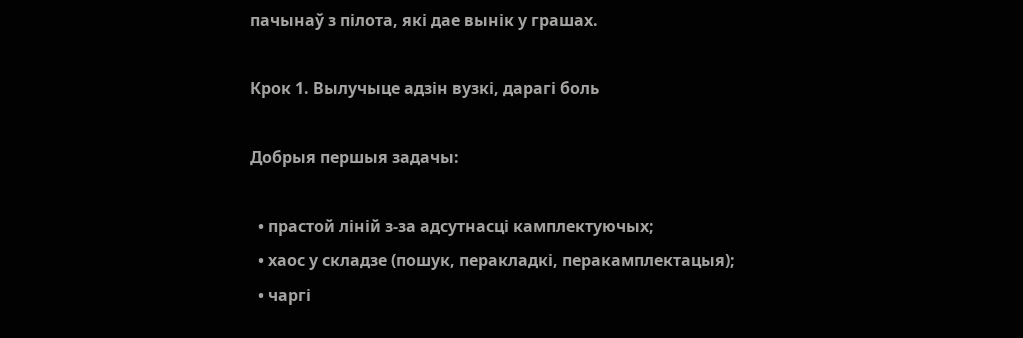пачынаў з пілота, які дае вынік у грашах.

Крок 1. Вылучыце адзін вузкі, дарагі боль

Добрыя першыя задачы:

  • прастой ліній з-за адсутнасці камплектуючых;
  • хаос у складзе (пошук, перакладкі, перакамплектацыя);
  • чаргі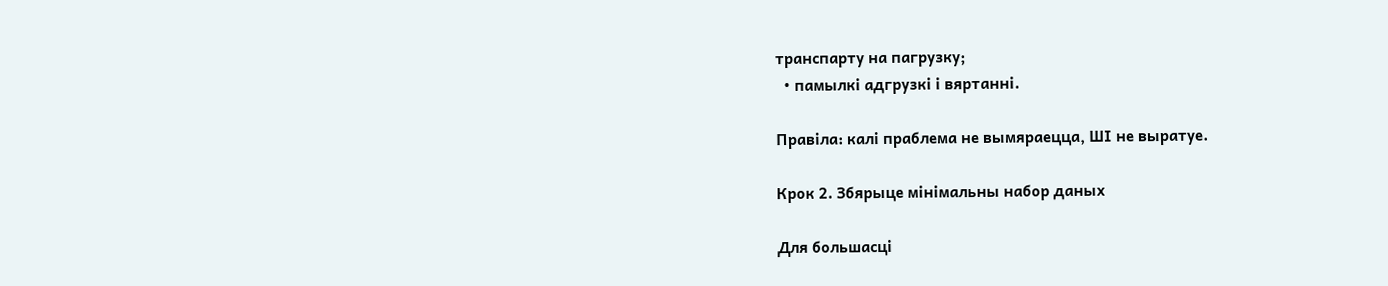транспарту на пагрузку;
  • памылкі адгрузкі і вяртанні.

Правіла: калі праблема не вымяраецца, ШІ не выратуе.

Крок 2. Збярыце мінімальны набор даных

Для большасці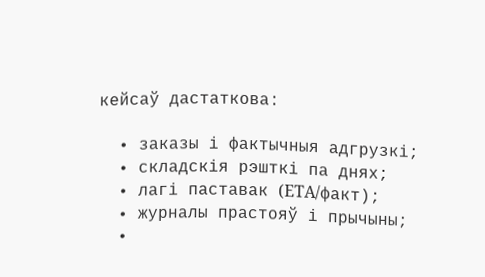кейсаў дастаткова:

  • заказы і фактычныя адгрузкі;
  • складскія рэшткі па днях;
  • лагі паставак (ETA/факт);
  • журналы прастояў і прычыны;
  •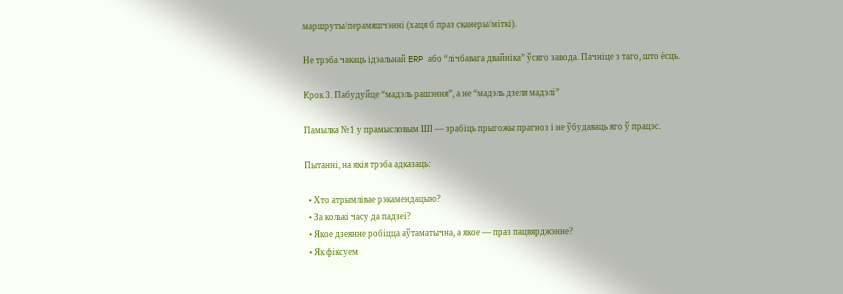маршруты/перамяшчэнні (хаця б праз сканеры/міткі).

Не трэба чакаць ідэальнай ERP або “лічбавага двайніка” ўсяго завода. Пачніце з таго, што ёсць.

Крок 3. Пабудуйце “мадэль рашэння”, а не “мадэль дзеля мадэлі”

Памылка №1 у прамысловым ШІ — зрабіць прыгожы прагноз і не ўбудаваць яго ў працэс.

Пытанні, на якія трэба адказаць:

  • Хто атрымлівае рэкамендацыю?
  • За колькі часу да падзеі?
  • Якое дзеянне робіцца аўтаматычна, а якое — праз пацвярджэнне?
  • Як фіксуем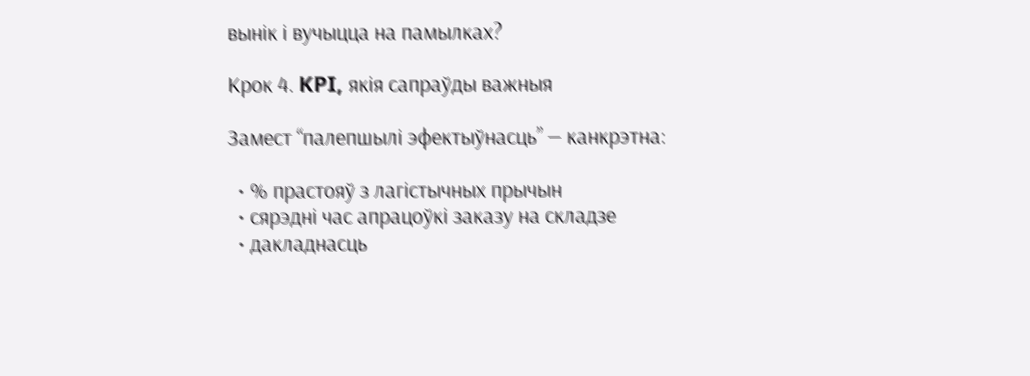вынік і вучыцца на памылках?

Крок 4. KPI, якія сапраўды важныя

Замест “палепшылі эфектыўнасць” — канкрэтна:

  • % прастояў з лагістычных прычын
  • сярэдні час апрацоўкі заказу на складзе
  • дакладнасць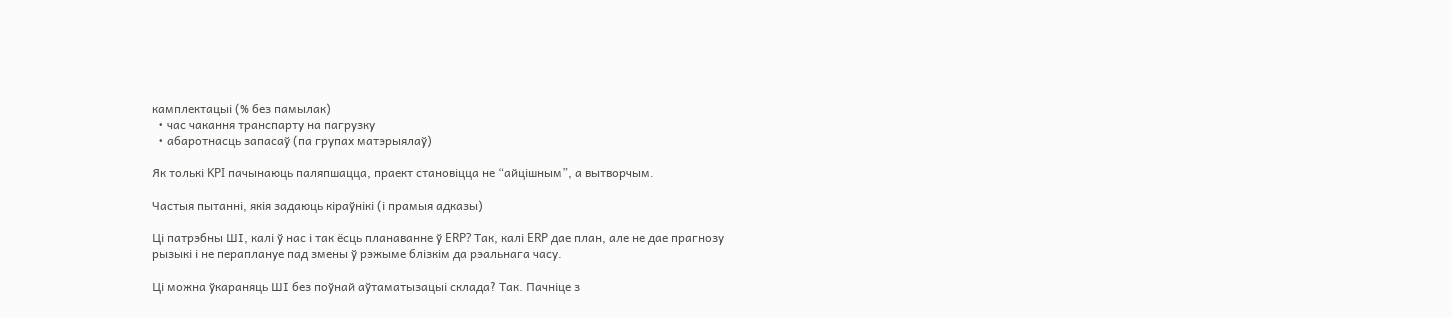камплектацыі (% без памылак)
  • час чакання транспарту на пагрузку
  • абаротнасць запасаў (па групах матэрыялаў)

Як толькі KPI пачынаюць паляпшацца, праект становіцца не “айцішным”, а вытворчым.

Частыя пытанні, якія задаюць кіраўнікі (і прамыя адказы)

Ці патрэбны ШІ, калі ў нас і так ёсць планаванне ў ERP? Так, калі ERP дае план, але не дае прагнозу рызыкі і не пераплануе пад змены ў рэжыме блізкім да рэальнага часу.

Ці можна ўкараняць ШІ без поўнай аўтаматызацыі склада? Так. Пачніце з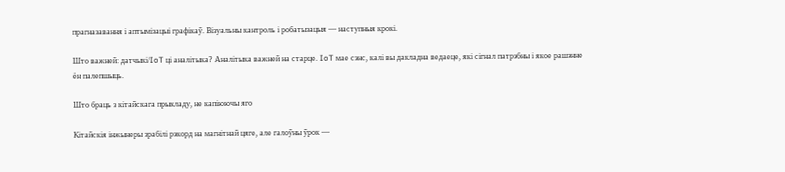прагназавання і аптымізацыі графікаў. Візуальны кантроль і робатызацыя — наступныя крокі.

Што важней: датчыкі/IoT ці аналітыка? Аналітыка важней на старце. IoT мае сэнс, калі вы дакладна ведаеце, які сігнал патрэбны і якое рашэнне ён палепшыць.

Што браць з кітайскага прыкладу, не капіюючы яго

Кітайскія інжынеры зрабілі рэкорд на магнітнай цяге, але галоўны ўрок —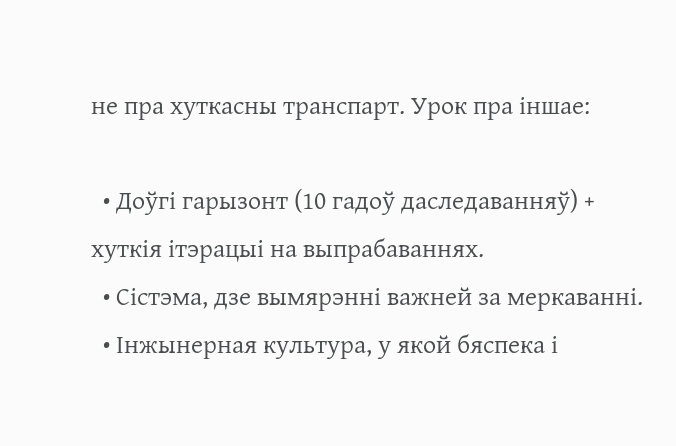не пра хуткасны транспарт. Урок пра іншае:

  • Доўгі гарызонт (10 гадоў даследаванняў) + хуткія ітэрацыі на выпрабаваннях.
  • Сістэма, дзе вымярэнні важней за меркаванні.
  • Інжынерная культура, у якой бяспека і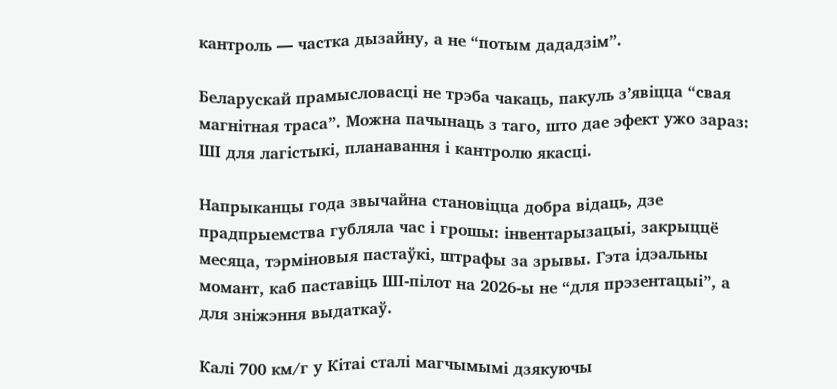кантроль — частка дызайну, а не “потым дададзім”.

Беларускай прамысловасці не трэба чакаць, пакуль з’явіцца “свая магнітная траса”. Можна пачынаць з таго, што дае эфект ужо зараз: ШІ для лагістыкі, планавання і кантролю якасці.

Напрыканцы года звычайна становіцца добра відаць, дзе прадпрыемства губляла час і грошы: інвентарызацыі, закрыццё месяца, тэрміновыя пастаўкі, штрафы за зрывы. Гэта ідэальны момант, каб паставіць ШІ-пілот на 2026-ы не “для прэзентацыі”, а для зніжэння выдаткаў.

Калі 700 км/г у Кітаі сталі магчымымі дзякуючы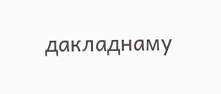дакладнаму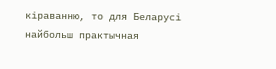кіраванню, то для Беларусі найбольш практычная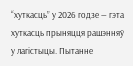“хуткасць” у 2026 годзе — гэта хуткасць прыняцця рашэнняў у лагістыцы. Пытанне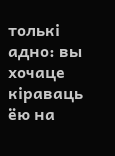толькі адно: вы хочаце кіраваць ёю на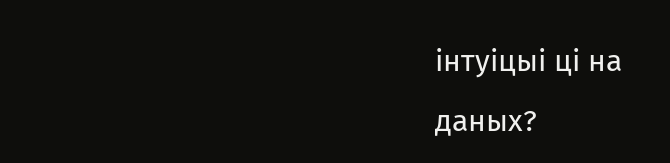інтуіцыі ці на даных?